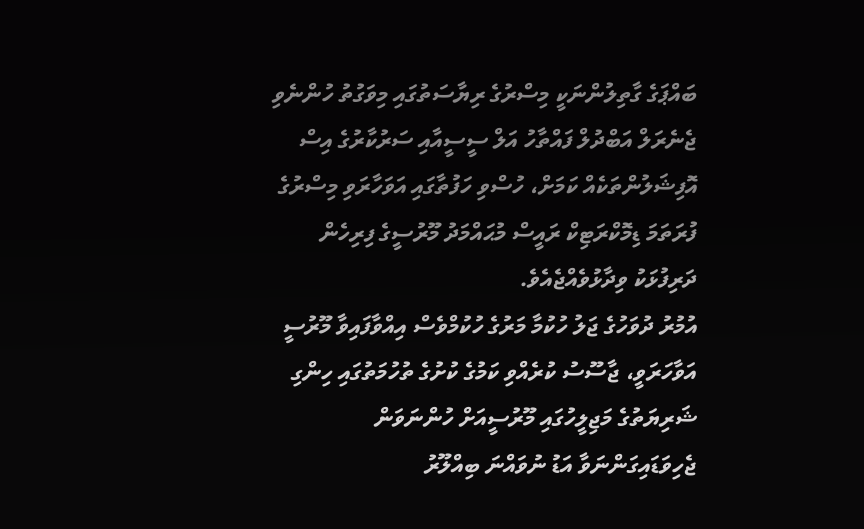ބައްޕަގެ ގާތިލުންނަކީ މިސްރުގެ ރިޔާސަތުގައި މިވަގުތު ހުންނެވި ޖެނެރަލް އަބްދުލް ފައްތާހު އަލް ސީސީއާއި ސަރުކާރުގެ އިސް އޮފިޝަލުންތަކެއް ކަމަށް، ހުސްވި ހަފުތާގައި އަވަހާރަވި މިސްރުގެ ފުރަތަމަ ޑިމޮކްރަޓިކް ރައީސް މުޙައްމަދު މޫރުސީގެ ފިރިހެން ދަރިފުޅަކު ވިދާޅުވެއްޖެއެވެ.
އުމުރު ދުވަހުގެ ޖަލު ހުކުމާ މަރުގެ ހުކުމްވެސް އިއްވާފައިވާ މޫރުސީ އަވާހަރަވީ، ޖާސޫސު ކުރެއްވި ކަމުގެ ކުށުގެ ތުހުމަތުގައި ހިންގި ޝަރިޔަތުގެ މަޖިލީހުގައި މޫރުސީއަށް ހުންނަވަން ޖެހިވަޑައިގަންނަވާ އަޑު ނުވައްނަ ބިއްލޫރު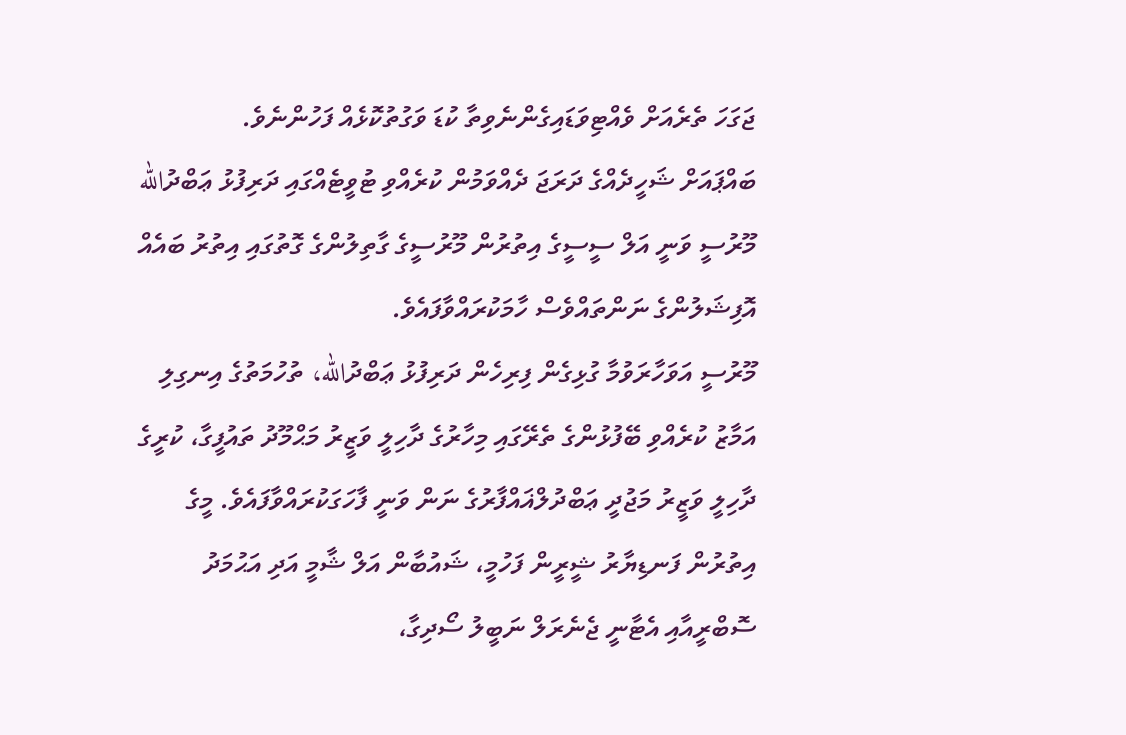ޖަގަހަ ތެރެއަށް ވެއްޓިވަޑައިގެންނެވިތާ ކުޑަ ވަގުތުކޮޅެއް ފަހުންނެވެ.
ބައްޕައަށް ޝަހީދެއްގެ ދަރަޖަ ދެއްވަމުން ކުރެއްވި ޓުވީޓެއްގައި ދަރިފުޅު ޢަބްދުالله މޫރުސީ ވަނީ އަލް ސީސީގެ އިތުރުން މޫރުސީގެ ގާތިލުންގެ ގޮތުގައި އިތުރު ބައެއް އޮފިޝަލުންގެ ނަންތައްވެސް ހާމަކުރައްވާފައެވެ.
މޫރުސީ އަވަހާރަވުމާ ގުޅިގެން ފިރިހެން ދަރިފުޅު ޢަބްދުالله، ތުހުމަތުގެ އިނގިލި އަމާޒު ކުރެއްވި ބޭފުޅުންގެ ތެރޭގައި މިހާރުގެ ދާހިލީ ވަޒީރު މަޙްމޫދު ތައުފީގާ، ކުރީގެ ދާހިލީ ވަޒީރު މަޖުދީ ޢަބްދުލްޣައްފާރުގެ ނަން ވަނީ ފާހަގަކުރައްވާފައެވެ. މީގެ އިތުރުން ފަނޑިޔާރު ޝީރީން ފަހުމީ، ޝައުބާން އަލް ޝާމީ އަދި އަޙުމަދު ސޮބްރީއާއި އެޓާނީ ޖެނެރަލް ނަބީލު ސޯދިގާ،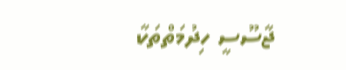ޖާސޫސީ ހިދުމަތްތަކާ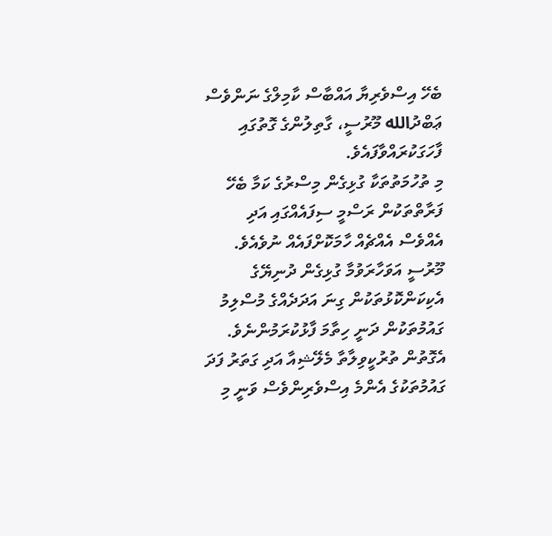ބެހޭ އިސްވެރިޔާ އައްބާސް ކާމިލްގެ ނަންވެސް ޢަބްދުالله މޫރުސީ، ގާތިލުންގެ ގޮތުގައި ފާހަގަކުރައްވާފައެވެ.
މި ތުހުމަތުތަކާ ގުޅިގެން މިސްރުގެ ކަމާ ބެހޭ ފަރާތްތަކުން ރަސްމީ ސިފައެއްގައި އަދި އެއްވެސް އެއްޗެއް ހާމަކޮށްފައެއް ނުވެއެވެ.
މޫރުސީ އަވަހާރަވުމާ ގުޅިގެން ދުނިޔޭގެ އެކިކަންކޮޅުތަކުން ގިނަ އަދަދެއްގެ މުސްލިމު ގައުމުތަކުން ދަނީ ހިތާމަ ފާޅުކުރަމުންނެވެ. އެގޮތުން ތުރުކީވިލާތާ މެލޭޝިއާ އަދި ގަތަރު ފަދަ ގައުމުތަކުގެ އެންމެ އިސްވެރިންވެސް ވަނީ މި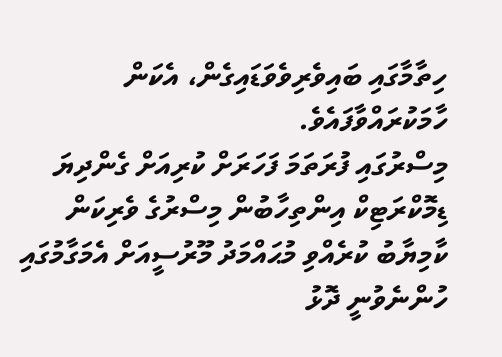ހިތާމާގައި ބައިވެރިވެވަޑައިގެން، އެކަން ހާމަކުރައްވާފައެވެ.
މިސްރުގައި ފުރަތަމަ ފަހަރަށް ކުރިއަށް ގެންދިޔަ ޑިމޮކްރަޓިކް އިންތިހާބުން މިސްރުގެ ވެރިކަން ކާމިޔާބު ކުރެއްވި މުޙައްމަދު މޫރުސީއަށް އެމަގާމުގައި ހުންނެވުނީ ދޮޅު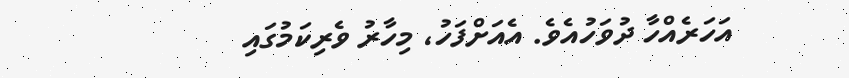އަހަރެއްހާ ދުވަހުއެވެ. އެއަށްފަހު، މިހާރު ވެރިކަމުގައި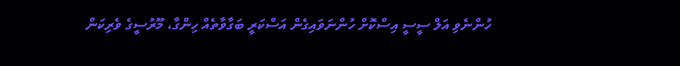ހުންނެވި އަލް ސީސީ އިސްކޮށް ހުންނަވައިގެން އަސްކަރީ ބަގާވާތެއް ހިންގާ، މޫރުސީގެ ވެރިކަން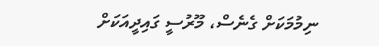ނިމުމަކަށް ގެނެސް، މޫރުސީ ގައިދީއަކަށް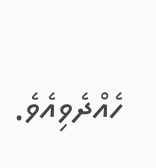ހެއްދެވިއެވެ.